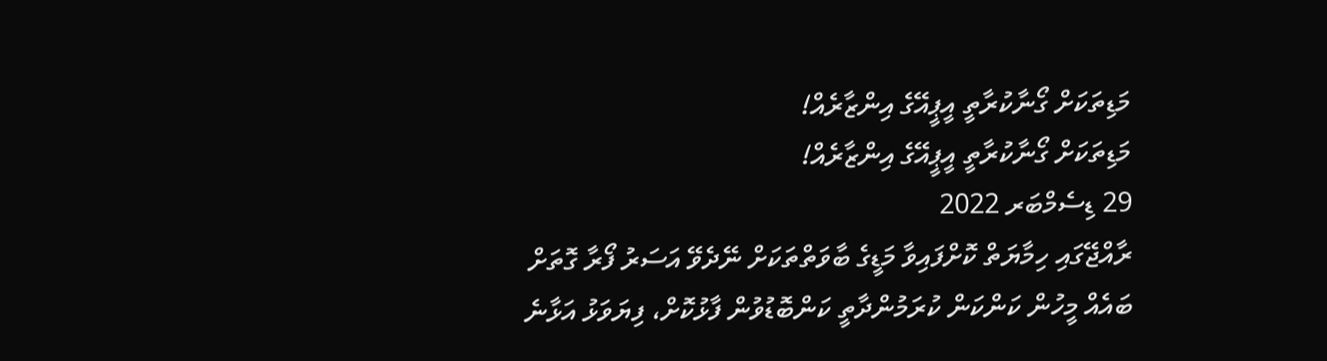މަޑިތަކަށް ގޯނާކުރާތީ އީޕީއޭގެ އިންޒާރެއް!
މަޑިތަކަށް ގޯނާކުރާތީ އީޕީއޭގެ އިންޒާރެއް!
29 ޑިސެމްބަރ 2022
ރާއްޖޭގައި ހިމާޔަތް ކޮށްފައިވާ މަޑީގެ ބާވަތްތަކަށް ނޭދެވޭ އަސަރު ފޯރާ ގޮތަށް ބައެއް މީހުން ކަންކަން ކުރަމުންދާތީ ކަންބޮޑުވުން ފާޅުކޮށް، ފިޔަވަޅު އަޅާނެ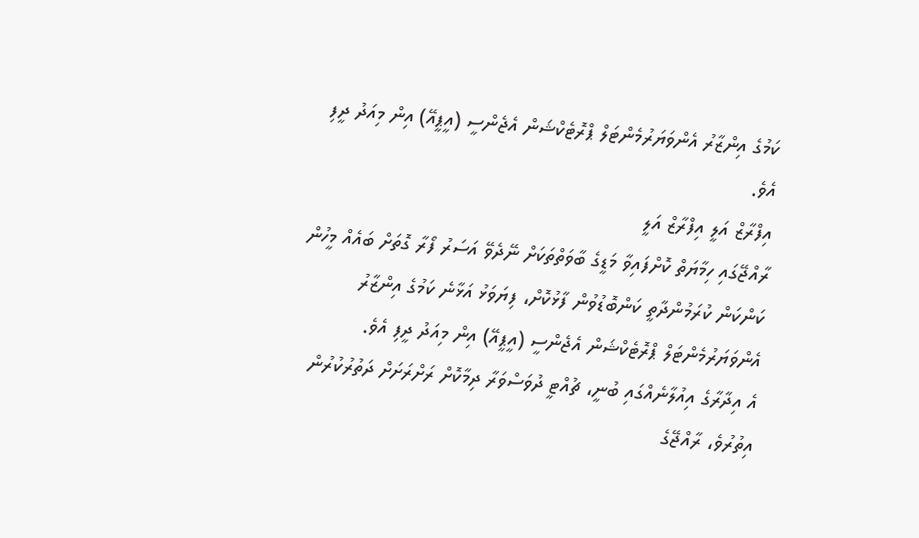ކަމުގެ އިންޒާރު އެންވަޔަރުމެންޓަލް ޕްރޮޓެކްޝަން އެޖެންސީ (އީޕީއޭ) އިން މިއަދު ދީފި އެވެ.
އިފްރާޒް އަލީ އިފްރާޒް އަލީ
ރާއްޖޭގައި ހިމާޔަތް ކޮށްފައިވާ މަޑީގެ ބާވަތްތަކަށް ނޭދެވޭ އަސަރު ފޯރާ ގޮތަށް ބައެއް މީހުން ކަންކަން ކުރަމުންދާތީ ކަންބޮޑުވުން ފާޅުކޮށް، ފިޔަވަޅު އަޅާނެ ކަމުގެ އިންޒާރު އެންވަޔަރުމެންޓަލް ޕްރޮޓެކްޝަން އެޖެންސީ (އީޕީއޭ) އިން މިއަދު ދީފި އެވެ.
އެ އިދާރާގެ އިއުލާނެއްގައި ބުނީ، ޗުއްޓީ ދުވަސްވަރާ ދިމާކޮށް ރަށްރަށަށް ދަތުރުކުރުން އިތުރުވެ، ރާއްޖޭގެ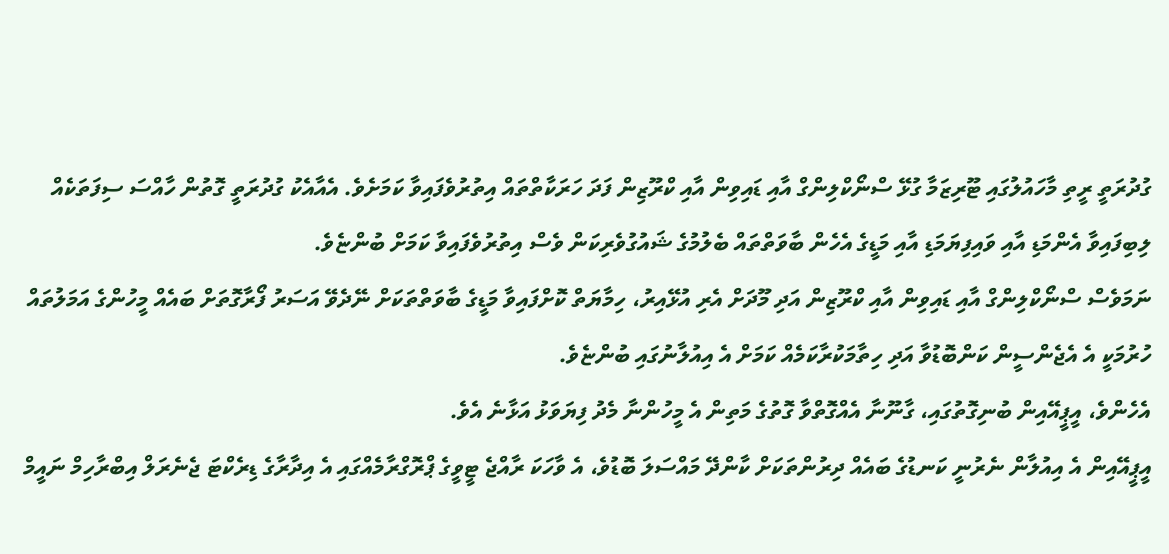ގުދުރަތީ ރީތި މާހައުލުގައި ޓޫރިޒަމާ ގުޅޭ ސްނޯކްލިންގް އާއި ޑައިވިން އާއި ކްރޫޒިން ފަދަ ހަރަކާތްތައް އިތުރުވެފައިވާ ކަމަށެވެ. އެއާއެކު ގުދުރަތީ ގޮތުން ހާއްސަ ސިފަތަކެއް ލިބިފައިވާ އެންމަޑި އާއި ވައިފިޔަމަޑި އާއި މަޑީގެ އެހެން ބާވަތްތައް ބެލުމުގެ ޝައުގުވެރިކަން ވެސް އިތުރުވެފައިވާ ކަމަށް ބުންޏެވެ.
ނަމަވެސް ސްނޯކްލިންގް އާއި ޑައިވިން އާއި ކްރޫޒިން އަދި މޫދަށް އެރި އުޅޭއިރު، ހިމާޔަތް ކޮށްފައިވާ މަޑީގެ ބާވަތްތަކަށް ނޭދެވޭ އަސަރު ފޯރާގޮތަށް ބައެއް މީހުންގެ އަމަލުތައް ހުރުމަކީ އެ އެޖެންސީން ކަންބޮޑުވާ އަދި ހިތާމަކުރާކަމެއް ކަމަށް އެ އިއުލާނުގައި ބުންޏެވެ.
އެހެންވެ، އީޕީއޭއިން ބުނިގޮތުގައި، ގާނޫނާ އެއްގޮތްވާ ގޮތުގެ މަތިން އެ މީހުންނާ މެދު ފިޔަވަޅު އަޅާނެ އެވެ.
އީޕީއޭއިން އެ އިއުލާން ނެރުނީ ކަނޑުގެ ބައެއް ދިރުންތަކަށް ކާންދޭ މައްސަލަ ބޮޑުވެ، އެ ވާހަކަ ރާއްޖެ ޓީވީގެ ޕްރޮގްރާމެއްގައި އެ އިދާރާގެ ޑިރެކްޓަ ޖެނެރަލް އިބްރާހިމް ނައީމް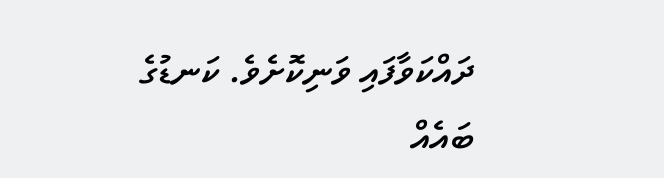ދައްކަވާފައި ވަނިކޮށެވެ. ކަނޑުގެ ބައެއް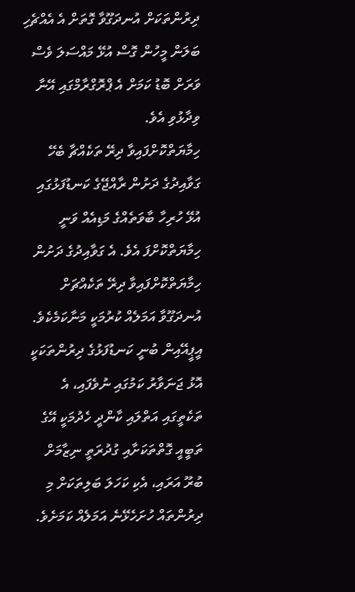ދިރުންތަކަށް އުނދަގޫވާ ގޮތަށް އެ އެއްޗެހި ބަލަން މީހުން ގޮސް އުޅޭ މައްސަލަ ވެސް ވަރަށް ބޮޑު ކަމަށް އެ ޕްރޮގްރާމްގައި އޭނާ ވިދާޅުވި އެވެ.
ހިމާޔަތްކޮށްފައިވާ ދިރޭ ތަކެއްޗާ ބެހޭ ގަވާއިދުގެ ދަށުން ރާއްޖޭގެ ކަނޑުފަޅުގައި އުޅޭ ހުރިހާ ބާވަތެއްގެ މަޑިއެއް ވަނީ ހިމާޔަތްކޮށްފަ އެވެ. އެ ގަވާއިދުގެ ދަށުން ހިމާޔަތްކޮށްފައިވާ ދިރޭ ތަކެއްޗަށް އުނދަގޫވާ އަމަލެއް ކުރުމަކީ މަނާކަމެކެވެ.
އީޕީއޭއިން ބުނީ ކަނޑުފަޅުގެ ދިރުންތަކަކީ އޮޅު ޖަނަވާރު ކަމުގައި ނުވެފައި، އެ ތަކެތީގައި އަތްލައި ކާންދީ ހެދުމަކީ އޭގެ ތަބީއީ ގޮތްތަކަށާއި ގުދުރަތީ ނިޒާމަށް ބުރޫ އަރައި، އެކި ކަހަލަ ބަލިތަކަށް މި ދިރުންތައް ހުށަހެޅޭނެ އަމަލެއް ކަމަށެވެ.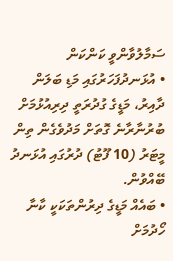ސަމާލުވާންވީ ކަންކަން
• އުޅަނދުފަހަރުގައި މަޑި ބަލަން ދާއިރު، މަޑީގެ ގުދުރަތީ ދިރިއުޅުމަށް ބުރުނާރާނެ ގޮތަށް މަދުވެގެން ތިން މީޓަރު (10 ފޫޓު) ދުރުގައި އުޅަނދު ބޭއްވުން.
• ބައެއް މަޑީގެ ދިރުންތަކަކީ ކާނާ ހޯދުމަށް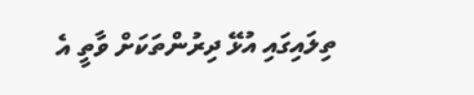ތިލައިގައި އުޅޭ ދިރުންތަކަށް ވާތީ އެ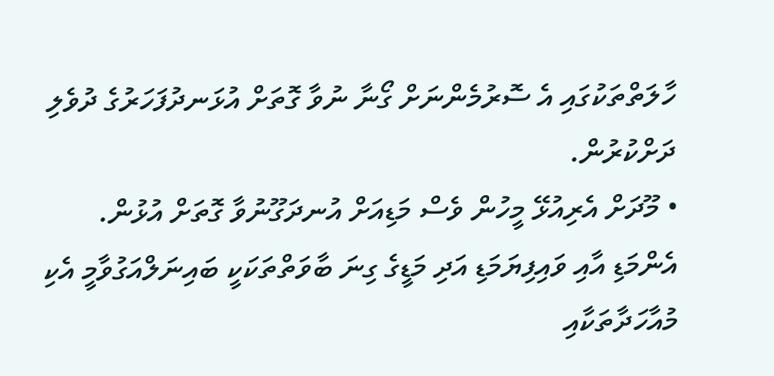ހާލަތްތަކުގައި އެ ސޮރުމެންނަށް ގޯނާ ނުވާ ގޮތަށް އުޅަނދުފަހަރުގެ ދުވެލި ދަށްކުރުން.
• މޫދަށް އެރިއުޅޭ މީހުން ވެސް މަޑިއަށް އުނދަގޫނުވާ ގޮތަށް އުޅުން.
އެންމަޑި އާއި ވައިފިޔަމަޑި އަދި މަޑީގެ ގިނަ ބާވަތްތަކަކީ ބައިނަލްއަގުވާމީ އެކި މުއާހަދާތަކާއި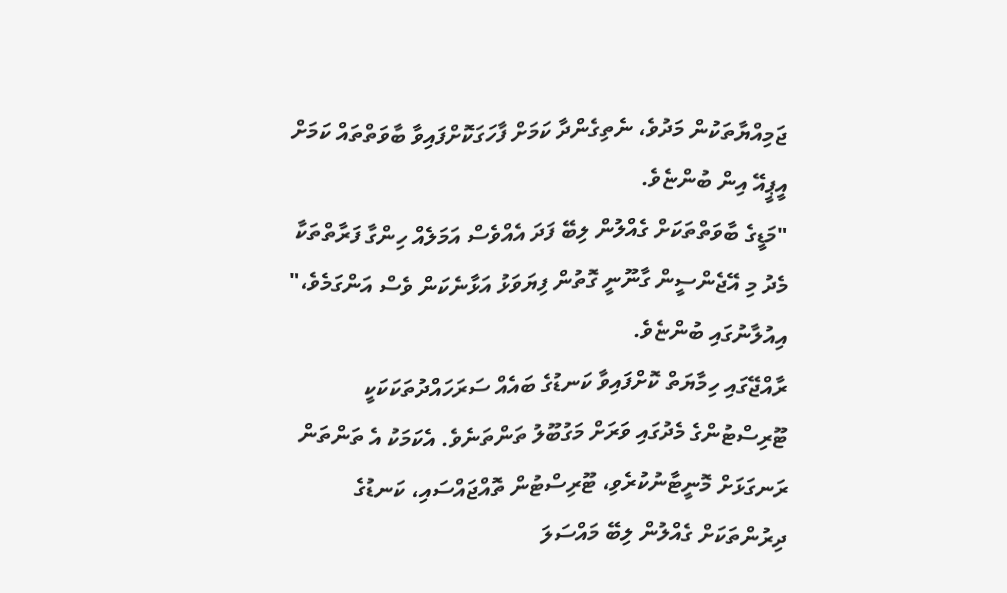ޖަމިއްޔާތަކުން މަދުވެ، ނެތިގެންދާ ކަމަށް ފާހަގަކޮށްފައިވާ ބާވަތްތައް ކަމަށް އީޕީއޭ އިން ބުންޏެވެ.
"މަޑީގެ ބާވަތްތަކަށް ގެއްލުން ލިބޭ ފަދަ އެއްވެސް އަމަލެއް ހިންގާ ފަރާތްތަކާ މެދު މި އޭޖެންސީން ގާނޫނީ ގޮތުން ފިޔަވަޅު އަޅާނެކަން ވެސް އަންގަމެވެ،" އިއުލާނުގައި ބުންޏެވެ.
ރާއްޖޭގައި ހިމާޔަތް ކޮށްފައިވާ ކަނޑުގެ ބައެއް ސަރަހައްދުތަކަކަކީ ޓޫރިސްޓުންގެ މެދުގައި ވަރަށް މަގުބޫލު ތަންތަނެވެ. އެކަމަކު އެ ތަންތަން ރަނގަޅަށް މޮނީޓާނުކުރެވި، ޓޫރިސްޓުން ތޮއްޖައްސައި، ކަނޑުގެ ދިރުންތަކަށް ގެއްލުން ލިބޭ މައްސަލަ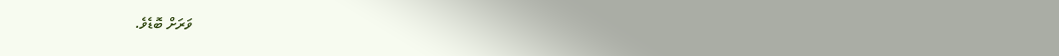ވަރަށް ބޮޑެވެ.